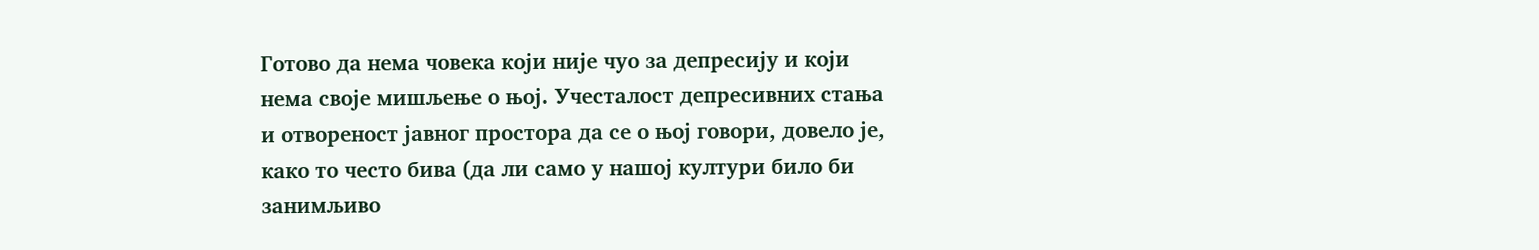Готово да нема човека који није чуо за депресију и који нема своје мишљење о њој. Учесталост депресивних стања и отвореност јавног простора да се о њој говори, довело је, како то често бива (да ли само у нашој култури било би занимљиво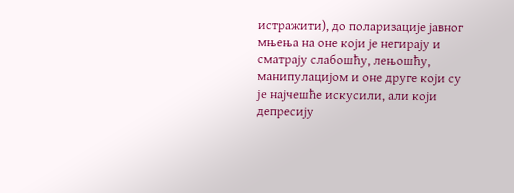истражити), до поларизације јавног мњења на оне који је негирају и сматрају слабошћу, лењошћу, манипулацијом и оне друге који су je најчешће искусили, али који депресију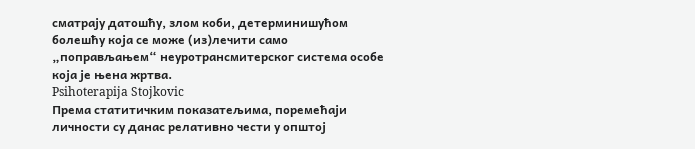сматрају датошћу, злом коби, детерминишућом болешћу која се може (из)лечити само „поправљањем“ неуротрансмитерског система особе која је њена жртва.
Psihoterapija Stojkovic
Према статитичким показатељима, поремећаји личности су данас релативно чести у општој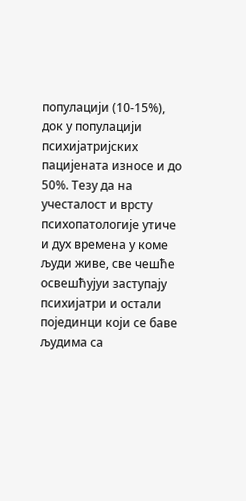популацији (10-15%), док у популацији психијатријских пацијената износе и до 50%. Тезу да на учесталост и врсту психопатологије утиче и дух времена у коме људи живе, све чешће освешћујуи заступају психијатри и остали појединци који се баве људима са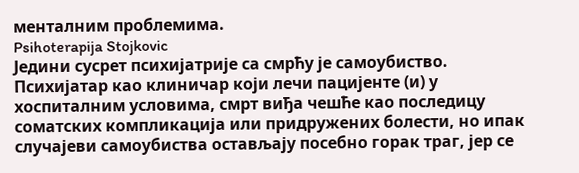менталним проблемима.
Psihoterapija Stojkovic
Једини сусрет психијатрије са смрћу је самоубиство. Психијатар као клиничар који лечи пацијенте (и) у хоспиталним условима, смрт виђа чешће као последицу соматских компликација или придружених болести, но ипак случајеви самоубиства остављају посебно горак траг, јер се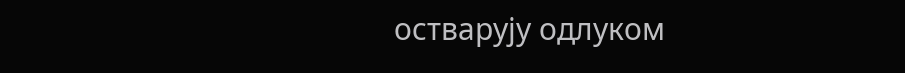остварују одлуком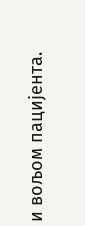и вољом пацијента.